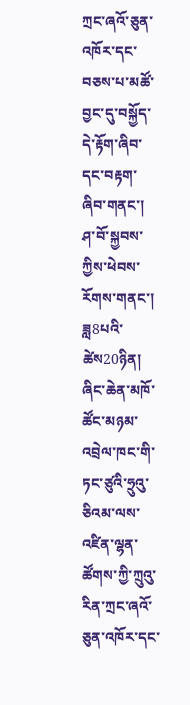ཀྲང་ཞའོ་ཅུན་འཁོར་དང་བཅས་པ་མཚོ་བྱང་དུ་བསྐྱོད་དེ་རྟོག་ཞིབ་དང་བརྟག་ཞིབ་གནང་། ཤ་བོ་སྐྱབས་ཀྱིས་ཕེབས་རོགས་གནང་།
ཟླ8པའི་ཚེས20ཉིན། ཞིང་ཆེན་མཁོ་ཚོང་མཉམ་འབྲེལ་ཁང་གི་ཏང་ཙུའི་ཧྲུའུ་ཅིའམ་ལས་འཛིན་ལྷན་ཚོགས་ཀྱི་ཀྲུའུ་རིན་ཀྲང་ཞའོ་ཅུན་འཁོར་དང་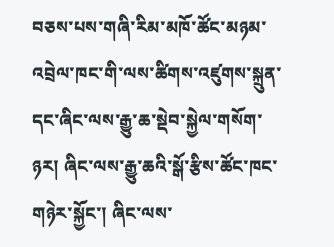བཅས་པས་གཞི་རིམ་མཁོ་ཚོང་མཉམ་འབྲེལ་ཁང་གི་ལས་ཚིགས་འཛུགས་སྐྲུན་དང་ཞིང་ལས་རྒྱུ་ཆ་སྡེབ་སྐྱེལ་གསོག་ཉར། ཞིང་ལས་རྒྱུ་ཆའི་སྒོ་རྩིས་ཚོང་ཁང་གཉེར་སྐྱོང་། ཞིང་ལས་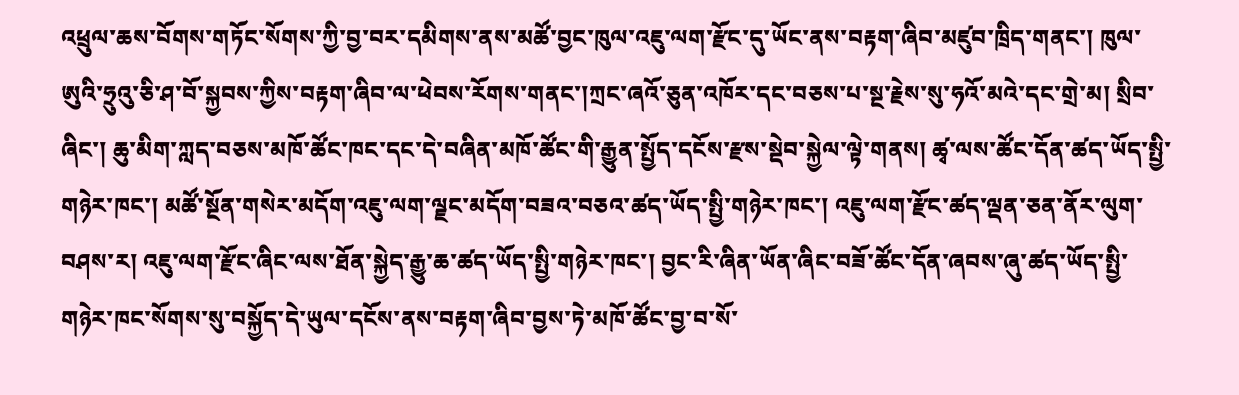འཕྲུལ་ཆས་བོགས་གཏོང་སོགས་ཀྱི་བྱ་བར་དམིགས་ནས་མཚོ་བྱང་ཁུལ་འཇུ་ལག་རྫོང་དུ་ཡོང་ནས་བརྟག་ཞིབ་མཛུབ་ཁྲིད་གནང་། ཁུལ་ཨུའི་ཧྲུའུ་ཅི་ཤ་བོ་སྐྱབས་ཀྱིས་བརྟག་ཞིབ་ལ་ཕེབས་རོགས་གནང་།ཀྲང་ཞའོ་ཅུན་འཁོར་དང་བཅས་པ་སྔ་རྗེས་སུ་ཧའོ་མའེ་དང་གྲེ་མ། སྲིབ་ཞིང་། ཆུ་མིག་ཀླད་བཅས་མཁོ་ཚོང་ཁང་དང་དེ་བཞིན་མཁོ་ཚོང་གི་རྒྱུན་སྤྱོད་དངོས་རྫས་སྡེབ་སྐྱེལ་ལྟེ་གནས། ཚྭ་ལས་ཚོང་དོན་ཚད་ཡོད་སྤྱི་གཉེར་ཁང་། མཚོ་སྔོན་གསེར་མདོག་འཇུ་ལག་ལྗང་མདོག་བཟའ་བཅའ་ཚད་ཡོད་སྤྱི་གཉེར་ཁང་། འཇུ་ལག་རྫོང་ཚད་ལྡན་ཅན་ནོར་ལུག་བཤས་ར། འཇུ་ལག་རྫོང་ཞིང་ལས་ཐོན་སྐྱེད་རྒྱུ་ཆ་ཚད་ཡོད་སྤྱི་གཉེར་ཁང་། བྱང་རི་ཞིན་ཡོན་ཞིང་བཟོ་ཚོང་དོན་ཞབས་ཞུ་ཚད་ཡོད་སྤྱི་གཉེར་ཁང་སོགས་སུ་བསྐྱོད་དེ་ཡུལ་དངོས་ནས་བརྟག་ཞིབ་བྱས་ཏེ་མཁོ་ཚོང་བྱ་བ་སོ་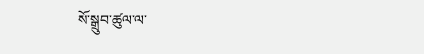སོ་སྒྲུབ་ཚུལ་ལ་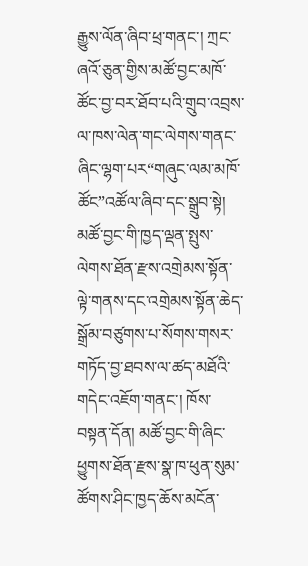རྒྱུས་ལོན་ཞིབ་ཕྲ་གནང་། ཀྲང་ཞའོ་ཅུན་གྱིས་མཚོ་བྱང་མཁོ་ཚོང་བྱ་བར་ཐོབ་པའི་གྲུབ་འབྲས་ལ་ཁས་ལེན་གང་ལེགས་གནང་ཞིང་ལྷག་པར“གཞུང་ལམ་མཁོ་ཚོང”འཚོལ་ཞིབ་དང་སྒྲུབ་སྟེ། མཚོ་བྱང་གི་ཁྱད་ལྡན་སྤུས་ལེགས་ཐོན་རྫས་འགྲེམས་སྟོན་ལྟེ་གནས་དང་འགྲེམས་སྟོན་ཆེད་སྒྲོམ་བཙུགས་པ་སོགས་གསར་གཏོད་བྱ་ཐབས་ལ་ཚད་མཐོའི་གདེང་འཇོག་གནང་། ཁོས་བསྟན་དོན། མཚོ་བྱང་གི་ཞིང་ཕྱུགས་ཐོན་རྫས་སྣ་ཁ་ཕུན་སུམ་ཚོགས་ཤིང་ཁྱད་ཆོས་མངོན་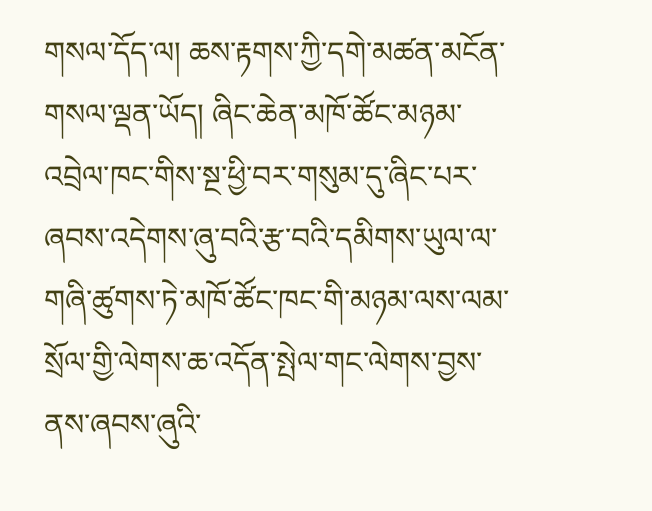གསལ་དོད་ལ། ཆས་རྟགས་ཀྱི་དགེ་མཚན་མངོན་གསལ་ལྡན་ཡོད། ཞིང་ཆེན་མཁོ་ཚོང་མཉམ་འབྲེལ་ཁང་གིས་སྔ་ཕྱི་བར་གསུམ་དུ་ཞིང་པར་ཞབས་འདེགས་ཞུ་བའི་རྩ་བའི་དམིགས་ཡུལ་ལ་གཞི་ཚུགས་ཏེ་མཁོ་ཚོང་ཁང་གི་མཉམ་ལས་ལམ་སྲོལ་གྱི་ལེགས་ཆ་འདོན་སྤེལ་གང་ལེགས་བྱས་ནས་ཞབས་ཞུའི་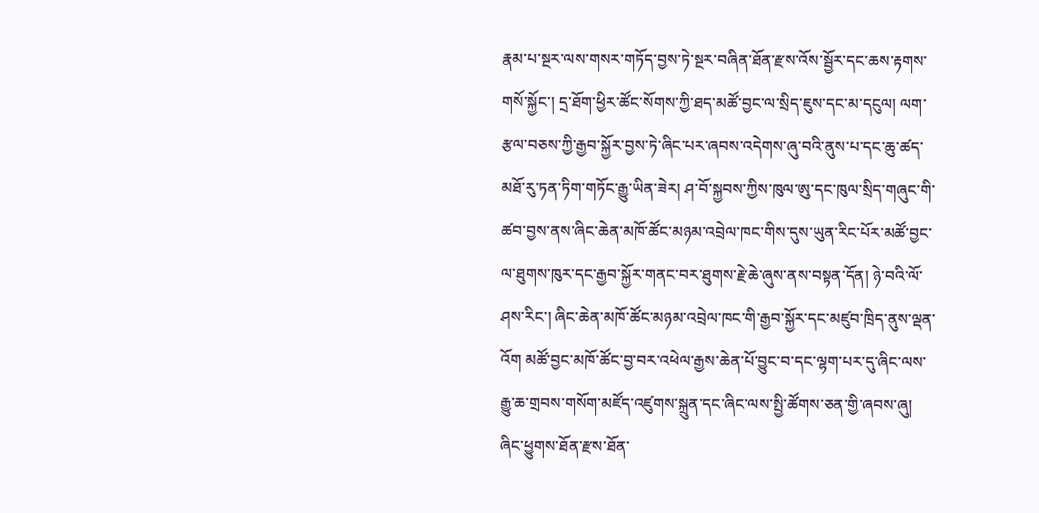རྣམ་པ་སྔར་ལས་གསར་གཏོད་བྱས་ཏེ་སྔར་བཞིན་ཐོན་རྫས་འོས་སྦྱོར་དང་ཆས་རྟགས་གསོ་སྐྱོང་། དྲ་ཐོག་ཕྱིར་ཚོང་སོགས་ཀྱི་ཐད་མཚོ་བྱང་ལ་སྲིད་ཇུས་དང་མ་དངུལ། ལག་རྩལ་བཅས་ཀྱི་རྒྱབ་སྐྱོར་བྱས་ཏེ་ཞིང་པར་ཞབས་འདེགས་ཞུ་བའི་ནུས་པ་དང་ཆུ་ཚད་མཐོ་རུ་ཏན་ཏིག་གཏོང་རྒྱུ་ཡིན་ཟེར། ཤ་བོ་སྐྱབས་ཀྱིས་ཁུལ་ཨུ་དང་ཁུལ་སྲིད་གཞུང་གི་ཚབ་བྱས་ནས་ཞིང་ཆེན་མཁོ་ཚོང་མཉམ་འབྲེལ་ཁང་གིས་དུས་ཡུན་རིང་པོར་མཚོ་བྱང་ལ་ཐུགས་ཁུར་དང་རྒྱབ་སྐྱོར་གནང་བར་ཐུགས་རྗེ་ཆེ་ཞུས་ནས་བསྟན་དོན། ཉེ་བའི་ལོ་ཤས་རིང་། ཞིང་ཆེན་མཁོ་ཚོང་མཉམ་འབྲེལ་ཁང་གི་རྒྱབ་སྐྱོར་དང་མཛུབ་ཁྲིད་ནུས་ལྡན་འོག མཚོ་བྱང་མཁོ་ཚོང་བྱ་བར་འཕེལ་རྒྱས་ཆེན་པོ་བྱུང་བ་དང་ལྷག་པར་དུ་ཞིང་ལས་རྒྱུ་ཆ་གྲབས་གསོག་མཛོད་འཛུགས་སྐྲུན་དང་ཞིང་ལས་སྤྱི་ཚོགས་ཅན་གྱི་ཞབས་ཞུ། ཞིང་ཕྱུགས་ཐོན་རྫས་ཐོན་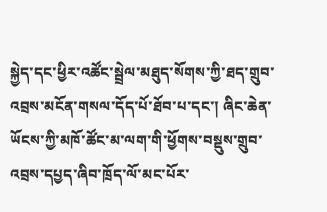སྐྱེད་དང་ཕྱིར་འཚོང་སྦྲེལ་མཐུད་སོགས་ཀྱི་ཐད་གྲུབ་འབྲས་མངོན་གསལ་དོད་པོ་ཐོབ་པ་དང་། ཞིང་ཆེན་ཡོངས་ཀྱི་མཁོ་ཚོང་མ་ལག་གི་ཕྱོགས་བསྡུས་གྲུབ་འབྲས་དཔྱད་ཞིབ་ཁྲོད་ལོ་མང་པོར་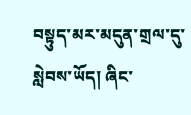བསྟུད་མར་མདུན་གྲལ་དུ་སླེབས་ཡོད། ཞིང་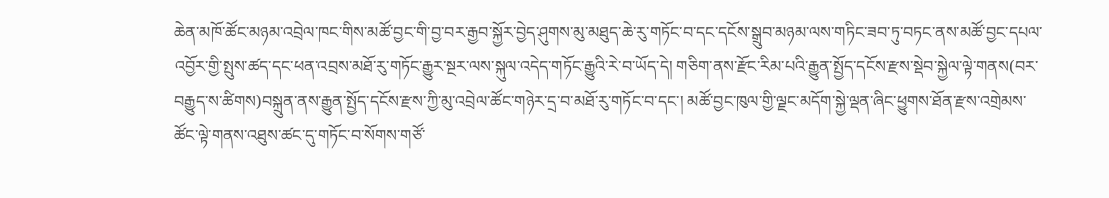ཆེན་མཁོ་ཚོང་མཉམ་འབྲེལ་ཁང་གིས་མཚོ་བྱང་གི་བྱ་བར་རྒྱབ་སྐྱོར་བྱེད་ཤུགས་མུ་མཐུད་ཆེ་རུ་གཏོང་བ་དང་དངོས་སྒྲུབ་མཉམ་ལས་གཏིང་ཟབ་ཏུ་བཏང་ནས་མཚོ་བྱང་དཔལ་འབྱོར་གྱི་སྤུས་ཚད་དང་ཕན་འབྲས་མཐོ་རུ་གཏོང་རྒྱུར་སྔར་ལས་སྐུལ་འདེད་གཏོང་རྒྱུའི་རེ་བ་ཡོད་དེ། གཅིག་ནས་རྫོང་རིམ་པའི་རྒྱུན་སྤྱོད་དངོས་རྫས་སྡེབ་སྐྱེལ་ལྟེ་གནས(བར་བརྒྱུད་ས་ཚིགས)བསྐྲུན་ནས་རྒྱུན་སྤྱོད་དངོས་རྫས་ཀྱི་མུ་འབྲེལ་ཚོང་གཉེར་དྲ་བ་མཐོ་རུ་གཏོང་བ་དང་། མཚོ་བྱང་ཁུལ་གྱི་ལྗང་མདོག་སྐྱེ་ལྡན་ཞིང་ཕྱུགས་ཐོན་རྫས་འགྲེམས་ཚོང་ལྟེ་གནས་འཐུས་ཚང་དུ་གཏོང་བ་སོགས་གཙོ་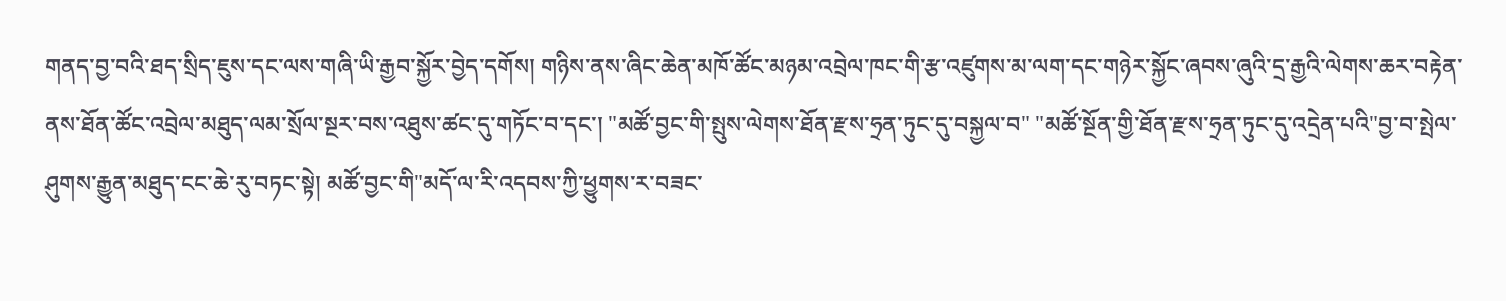གནད་བྱ་བའི་ཐད་སྲིད་ཇུས་དང་ལས་གཞི་ཡི་རྒྱབ་སྐྱོར་བྱེད་དགོས། གཉིས་ནས་ཞིང་ཆེན་མཁོ་ཚོང་མཉམ་འབྲེལ་ཁང་གི་རྩ་འཛུགས་མ་ལག་དང་གཉེར་སྐྱོང་ཞབས་ཞུའི་དྲ་རྒྱའི་ལེགས་ཆར་བརྟེན་ནས་ཐོན་ཚོང་འབྲེལ་མཐུད་ལམ་སྲོལ་སྔར་བས་འཐུས་ཚང་དུ་གཏོང་བ་དང་། "མཚོ་བྱང་གི་སྤུས་ལེགས་ཐོན་རྫས་ཧྲན་ཏུང་དུ་བསྐྱལ་བ" "མཚོ་སྔོན་གྱི་ཐོན་རྫས་ཧྲན་ཏུང་དུ་འདྲེན་པའི"བྱ་བ་སྤེལ་ཤུགས་རྒྱུན་མཐུད་ངང་ཆེ་རུ་བཏང་སྟེ། མཚོ་བྱང་གི"མདོ་ལ་རི་འདབས་ཀྱི་ཕྱུགས་ར་བཟང་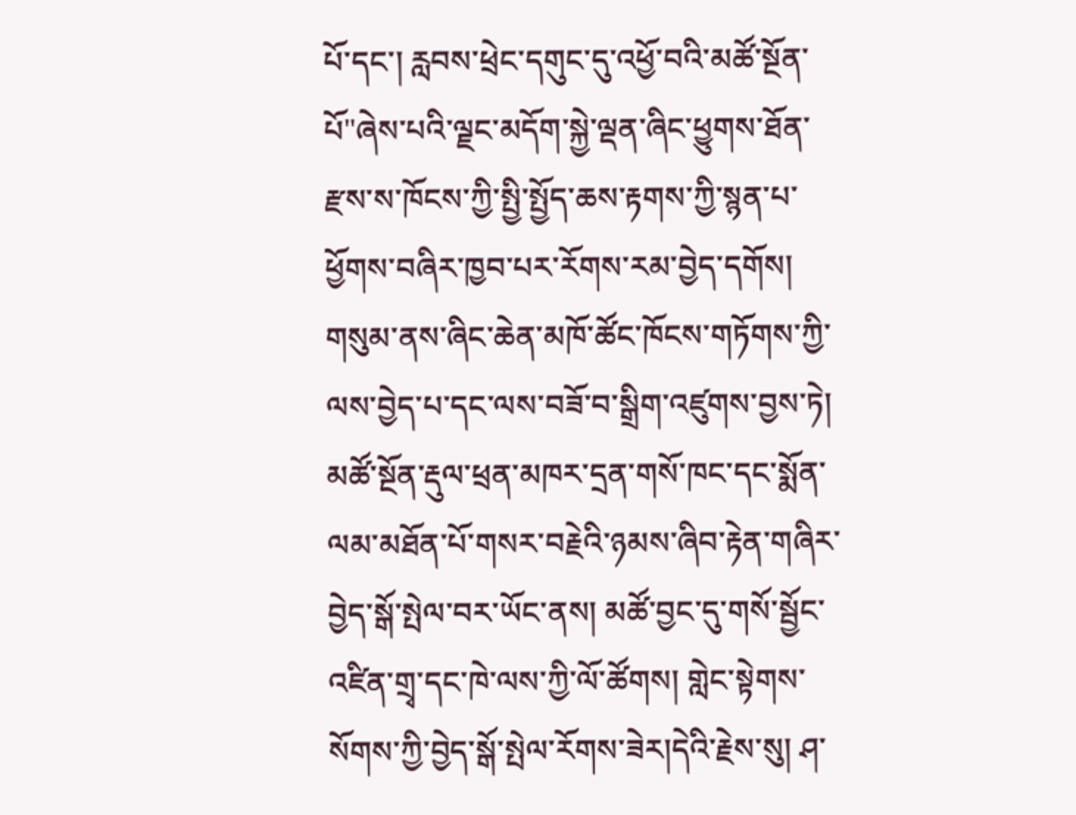པོ་དང་། རླབས་ཕྲེང་དགུང་དུ་འཕྱོ་བའི་མཚོ་སྔོན་པོ"ཞེས་པའི་ལྗང་མདོག་སྐྱེ་ལྡན་ཞིང་ཕྱུགས་ཐོན་རྫས་ས་ཁོངས་ཀྱི་སྤྱི་སྤྱོད་ཆས་རྟགས་ཀྱི་སྙན་པ་ཕྱོགས་བཞིར་ཁྱབ་པར་རོགས་རམ་བྱེད་དགོས། གསུམ་ནས་ཞིང་ཆེན་མཁོ་ཚོང་ཁོངས་གཏོགས་ཀྱི་ལས་བྱེད་པ་དང་ལས་བཟོ་བ་སྒྲིག་འཛུགས་བྱས་ཏེ། མཚོ་སྔོན་རྡུལ་ཕྲན་མཁར་དྲན་གསོ་ཁང་དང་སྨོན་ལམ་མཐོན་པོ་གསར་བརྗེའི་ཉམས་ཞིབ་རྟེན་གཞིར་བྱེད་སྒོ་སྤེལ་བར་ཡོང་ནས། མཚོ་བྱང་དུ་གསོ་སྦྱོང་འཛིན་གྲྭ་དང་ཁེ་ལས་ཀྱི་ལོ་ཚོགས། གླེང་སྟེགས་སོགས་ཀྱི་བྱེད་སྒོ་སྤེལ་རོགས་ཟེར།དེའི་རྗེས་སུ། ཤ་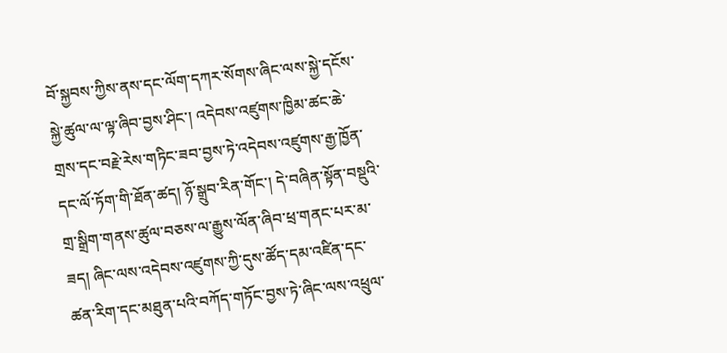བོ་སྐྱབས་ཀྱིས་ནས་དང་ལོག་དཀར་སོགས་ཞིང་ལས་སྐྱེ་དངོས་སྐྱེ་ཚུལ་ལ་ལྟ་ཞིབ་བྱས་ཤིང་། འདེབས་འཛུགས་ཁྱིམ་ཚང་ཆེ་གྲས་དང་བརྗེ་རེས་གཏིང་ཟབ་བྱས་ཏེ་འདེབས་འཛུགས་རྒྱ་ཁྱོན་དང་ལོ་ཏོག་གི་ཐོན་ཚད། ཉོ་སྒྲུབ་རིན་གོང་། དེ་བཞིན་སྟོན་བསྡུའི་གྲ་སྒྲིག་གནས་ཚུལ་བཅས་ལ་རྒྱུས་ལོན་ཞིབ་ཕྲ་གནང་པར་མ་ཟད། ཞིང་ལས་འདེབས་འཛུགས་ཀྱི་དུས་ཚོད་དམ་འཛིན་དང་ཚན་རིག་དང་མཐུན་པའི་བཀོད་གཏོང་བྱས་ཏེ་ཞིང་ལས་འཕྲུལ་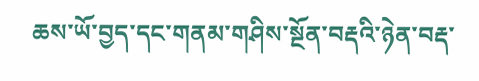ཆས་ཡོ་བྱད་དང་གནམ་གཤིས་སྔོན་བརྡའི་ཉེན་བརྡ་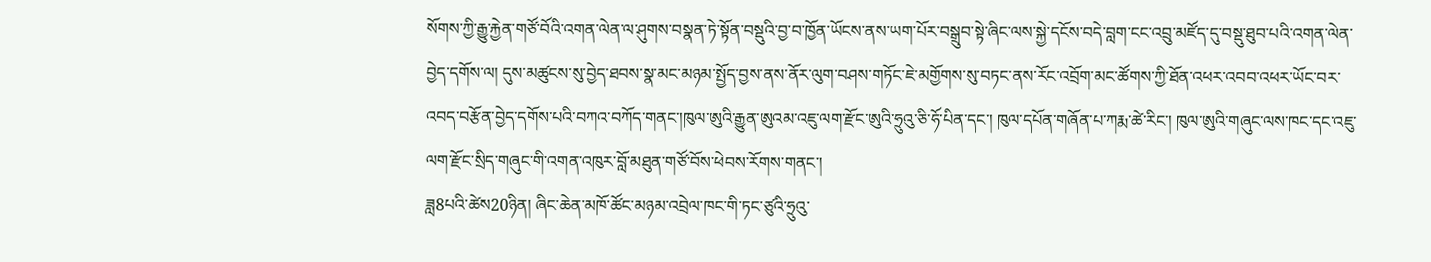སོགས་ཀྱི་རྒྱུ་རྐྱེན་གཙོ་བོའི་འགན་ལེན་ལ་ཤུགས་བསྣན་ཏེ་སྟོན་བསྡུའི་བྱ་བ་ཁྱོན་ཡོངས་ནས་ཡག་པོར་བསྒྲུབ་སྟེ་ཞིང་ལས་སྐྱེ་དངོས་བདེ་བླག་ངང་འབྲུ་མཛོད་དུ་བསྡུ་ཐུབ་པའི་འགན་ལེན་བྱེད་དགོས་ལ། དུས་མཚུངས་སུ་བྱེད་ཐབས་སྣ་མང་མཉམ་སྤྱོད་བྱས་ནས་ནོར་ལུག་བཤས་གཏོང་ཇེ་མགྱོགས་སུ་བཏང་ནས་རོང་འབྲོག་མང་ཚོགས་ཀྱི་ཐོན་འཕར་འབབ་འཕར་ཡོང་བར་འབད་བརྩོན་བྱེད་དགོས་པའི་བཀའ་བཀོད་གནང་།ཁུལ་ཨུའི་རྒྱུན་ཨུའམ་འཇུ་ལག་རྫོང་ཨུའི་ཧྲུའུ་ཅི་ཧོ་པིན་དང་། ཁུལ་དཔོན་གཞོན་པ་ཀརྨ་ཚེ་རིང་། ཁུལ་ཨུའི་གཞུང་ལས་ཁང་དང་འཇུ་ལག་རྫོང་སྲིད་གཞུང་གི་འགན་འཁུར་བློ་མཐུན་གཙོ་བོས་ཕེབས་རོགས་གནང་།
ཟླ8པའི་ཚེས20ཉིན། ཞིང་ཆེན་མཁོ་ཚོང་མཉམ་འབྲེལ་ཁང་གི་ཏང་ཙུའི་ཧྲུའུ་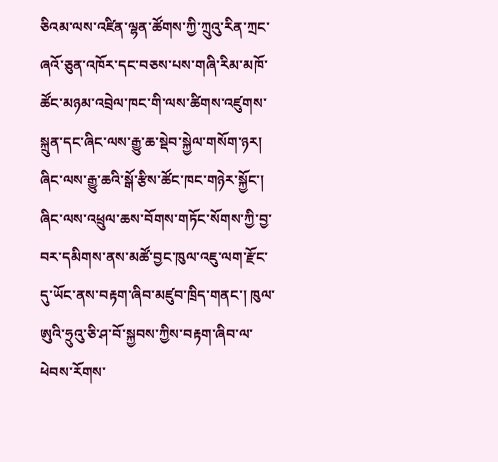ཅིའམ་ལས་འཛིན་ལྷན་ཚོགས་ཀྱི་ཀྲུའུ་རིན་ཀྲང་ཞའོ་ཅུན་འཁོར་དང་བཅས་པས་གཞི་རིམ་མཁོ་ཚོང་མཉམ་འབྲེལ་ཁང་གི་ལས་ཚིགས་འཛུགས་སྐྲུན་དང་ཞིང་ལས་རྒྱུ་ཆ་སྡེབ་སྐྱེལ་གསོག་ཉར། ཞིང་ལས་རྒྱུ་ཆའི་སྒོ་རྩིས་ཚོང་ཁང་གཉེར་སྐྱོང་། ཞིང་ལས་འཕྲུལ་ཆས་བོགས་གཏོང་སོགས་ཀྱི་བྱ་བར་དམིགས་ནས་མཚོ་བྱང་ཁུལ་འཇུ་ལག་རྫོང་དུ་ཡོང་ནས་བརྟག་ཞིབ་མཛུབ་ཁྲིད་གནང་། ཁུལ་ཨུའི་ཧྲུའུ་ཅི་ཤ་བོ་སྐྱབས་ཀྱིས་བརྟག་ཞིབ་ལ་ཕེབས་རོགས་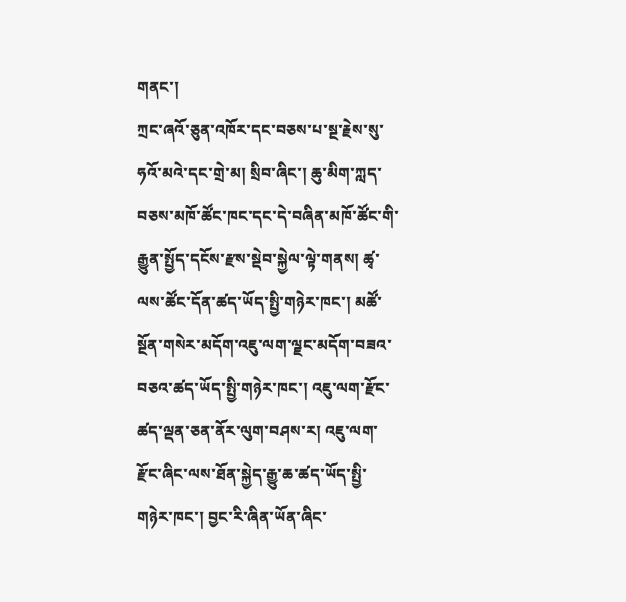གནང་།
ཀྲང་ཞའོ་ཅུན་འཁོར་དང་བཅས་པ་སྔ་རྗེས་སུ་ཧའོ་མའེ་དང་གྲེ་མ། སྲིབ་ཞིང་། ཆུ་མིག་ཀླད་བཅས་མཁོ་ཚོང་ཁང་དང་དེ་བཞིན་མཁོ་ཚོང་གི་རྒྱུན་སྤྱོད་དངོས་རྫས་སྡེབ་སྐྱེལ་ལྟེ་གནས། ཚྭ་ལས་ཚོང་དོན་ཚད་ཡོད་སྤྱི་གཉེར་ཁང་། མཚོ་སྔོན་གསེར་མདོག་འཇུ་ལག་ལྗང་མདོག་བཟའ་བཅའ་ཚད་ཡོད་སྤྱི་གཉེར་ཁང་། འཇུ་ལག་རྫོང་ཚད་ལྡན་ཅན་ནོར་ལུག་བཤས་ར། འཇུ་ལག་རྫོང་ཞིང་ལས་ཐོན་སྐྱེད་རྒྱུ་ཆ་ཚད་ཡོད་སྤྱི་གཉེར་ཁང་། བྱང་རི་ཞིན་ཡོན་ཞིང་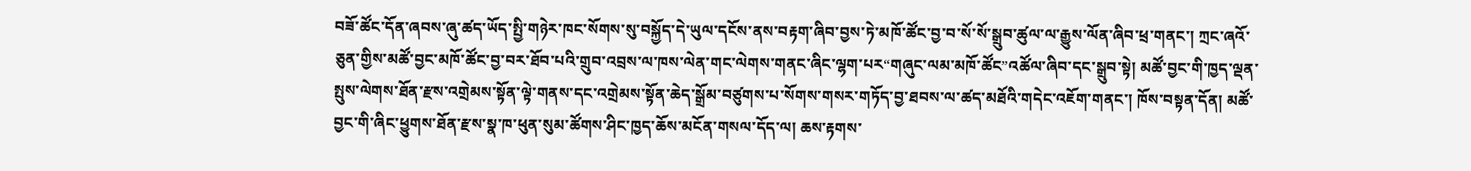བཟོ་ཚོང་དོན་ཞབས་ཞུ་ཚད་ཡོད་སྤྱི་གཉེར་ཁང་སོགས་སུ་བསྐྱོད་དེ་ཡུལ་དངོས་ནས་བརྟག་ཞིབ་བྱས་ཏེ་མཁོ་ཚོང་བྱ་བ་སོ་སོ་སྒྲུབ་ཚུལ་ལ་རྒྱུས་ལོན་ཞིབ་ཕྲ་གནང་། ཀྲང་ཞའོ་ཅུན་གྱིས་མཚོ་བྱང་མཁོ་ཚོང་བྱ་བར་ཐོབ་པའི་གྲུབ་འབྲས་ལ་ཁས་ལེན་གང་ལེགས་གནང་ཞིང་ལྷག་པར“གཞུང་ལམ་མཁོ་ཚོང”འཚོལ་ཞིབ་དང་སྒྲུབ་སྟེ། མཚོ་བྱང་གི་ཁྱད་ལྡན་སྤུས་ལེགས་ཐོན་རྫས་འགྲེམས་སྟོན་ལྟེ་གནས་དང་འགྲེམས་སྟོན་ཆེད་སྒྲོམ་བཙུགས་པ་སོགས་གསར་གཏོད་བྱ་ཐབས་ལ་ཚད་མཐོའི་གདེང་འཇོག་གནང་། ཁོས་བསྟན་དོན། མཚོ་བྱང་གི་ཞིང་ཕྱུགས་ཐོན་རྫས་སྣ་ཁ་ཕུན་སུམ་ཚོགས་ཤིང་ཁྱད་ཆོས་མངོན་གསལ་དོད་ལ། ཆས་རྟགས་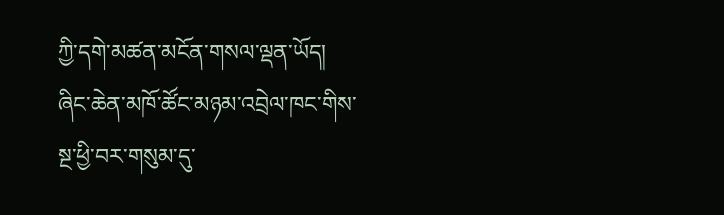ཀྱི་དགེ་མཚན་མངོན་གསལ་ལྡན་ཡོད། ཞིང་ཆེན་མཁོ་ཚོང་མཉམ་འབྲེལ་ཁང་གིས་སྔ་ཕྱི་བར་གསུམ་དུ་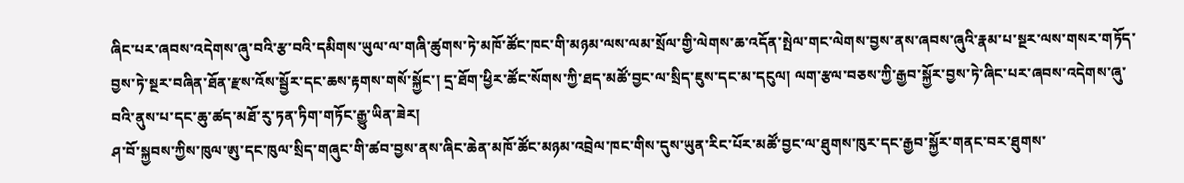ཞིང་པར་ཞབས་འདེགས་ཞུ་བའི་རྩ་བའི་དམིགས་ཡུལ་ལ་གཞི་ཚུགས་ཏེ་མཁོ་ཚོང་ཁང་གི་མཉམ་ལས་ལམ་སྲོལ་གྱི་ལེགས་ཆ་འདོན་སྤེལ་གང་ལེགས་བྱས་ནས་ཞབས་ཞུའི་རྣམ་པ་སྔར་ལས་གསར་གཏོད་བྱས་ཏེ་སྔར་བཞིན་ཐོན་རྫས་འོས་སྦྱོར་དང་ཆས་རྟགས་གསོ་སྐྱོང་། དྲ་ཐོག་ཕྱིར་ཚོང་སོགས་ཀྱི་ཐད་མཚོ་བྱང་ལ་སྲིད་ཇུས་དང་མ་དངུལ། ལག་རྩལ་བཅས་ཀྱི་རྒྱབ་སྐྱོར་བྱས་ཏེ་ཞིང་པར་ཞབས་འདེགས་ཞུ་བའི་ནུས་པ་དང་ཆུ་ཚད་མཐོ་རུ་ཏན་ཏིག་གཏོང་རྒྱུ་ཡིན་ཟེར།
ཤ་བོ་སྐྱབས་ཀྱིས་ཁུལ་ཨུ་དང་ཁུལ་སྲིད་གཞུང་གི་ཚབ་བྱས་ནས་ཞིང་ཆེན་མཁོ་ཚོང་མཉམ་འབྲེལ་ཁང་གིས་དུས་ཡུན་རིང་པོར་མཚོ་བྱང་ལ་ཐུགས་ཁུར་དང་རྒྱབ་སྐྱོར་གནང་བར་ཐུགས་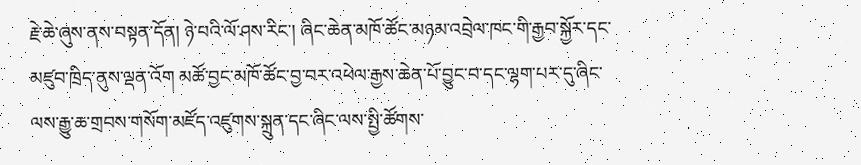རྗེ་ཆེ་ཞུས་ནས་བསྟན་དོན། ཉེ་བའི་ལོ་ཤས་རིང་། ཞིང་ཆེན་མཁོ་ཚོང་མཉམ་འབྲེལ་ཁང་གི་རྒྱབ་སྐྱོར་དང་མཛུབ་ཁྲིད་ནུས་ལྡན་འོག མཚོ་བྱང་མཁོ་ཚོང་བྱ་བར་འཕེལ་རྒྱས་ཆེན་པོ་བྱུང་བ་དང་ལྷག་པར་དུ་ཞིང་ལས་རྒྱུ་ཆ་གྲབས་གསོག་མཛོད་འཛུགས་སྐྲུན་དང་ཞིང་ལས་སྤྱི་ཚོགས་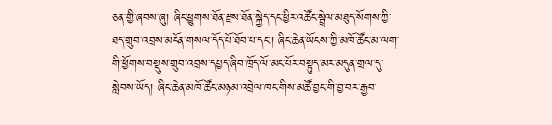ཅན་གྱི་ཞབས་ཞུ། ཞིང་ཕྱུགས་ཐོན་རྫས་ཐོན་སྐྱེད་དང་ཕྱིར་འཚོང་སྦྲེལ་མཐུད་སོགས་ཀྱི་ཐད་གྲུབ་འབྲས་མངོན་གསལ་དོད་པོ་ཐོབ་པ་དང་། ཞིང་ཆེན་ཡོངས་ཀྱི་མཁོ་ཚོང་མ་ལག་གི་ཕྱོགས་བསྡུས་གྲུབ་འབྲས་དཔྱད་ཞིབ་ཁྲོད་ལོ་མང་པོར་བསྟུད་མར་མདུན་གྲལ་དུ་སླེབས་ཡོད། ཞིང་ཆེན་མཁོ་ཚོང་མཉམ་འབྲེལ་ཁང་གིས་མཚོ་བྱང་གི་བྱ་བར་རྒྱབ་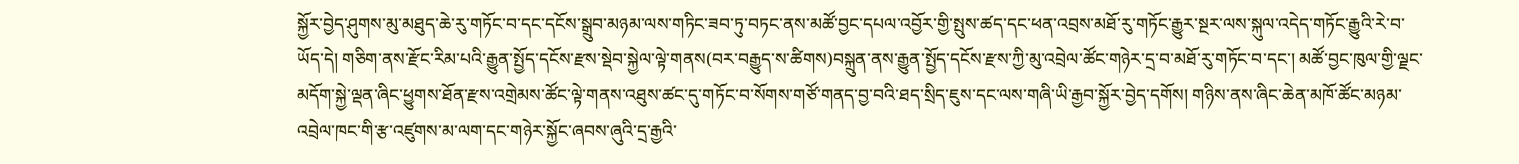སྐྱོར་བྱེད་ཤུགས་མུ་མཐུད་ཆེ་རུ་གཏོང་བ་དང་དངོས་སྒྲུབ་མཉམ་ལས་གཏིང་ཟབ་ཏུ་བཏང་ནས་མཚོ་བྱང་དཔལ་འབྱོར་གྱི་སྤུས་ཚད་དང་ཕན་འབྲས་མཐོ་རུ་གཏོང་རྒྱུར་སྔར་ལས་སྐུལ་འདེད་གཏོང་རྒྱུའི་རེ་བ་ཡོད་དེ། གཅིག་ནས་རྫོང་རིམ་པའི་རྒྱུན་སྤྱོད་དངོས་རྫས་སྡེབ་སྐྱེལ་ལྟེ་གནས(བར་བརྒྱུད་ས་ཚིགས)བསྐྲུན་ནས་རྒྱུན་སྤྱོད་དངོས་རྫས་ཀྱི་མུ་འབྲེལ་ཚོང་གཉེར་དྲ་བ་མཐོ་རུ་གཏོང་བ་དང་། མཚོ་བྱང་ཁུལ་གྱི་ལྗང་མདོག་སྐྱེ་ལྡན་ཞིང་ཕྱུགས་ཐོན་རྫས་འགྲེམས་ཚོང་ལྟེ་གནས་འཐུས་ཚང་དུ་གཏོང་བ་སོགས་གཙོ་གནད་བྱ་བའི་ཐད་སྲིད་ཇུས་དང་ལས་གཞི་ཡི་རྒྱབ་སྐྱོར་བྱེད་དགོས། གཉིས་ནས་ཞིང་ཆེན་མཁོ་ཚོང་མཉམ་འབྲེལ་ཁང་གི་རྩ་འཛུགས་མ་ལག་དང་གཉེར་སྐྱོང་ཞབས་ཞུའི་དྲ་རྒྱའི་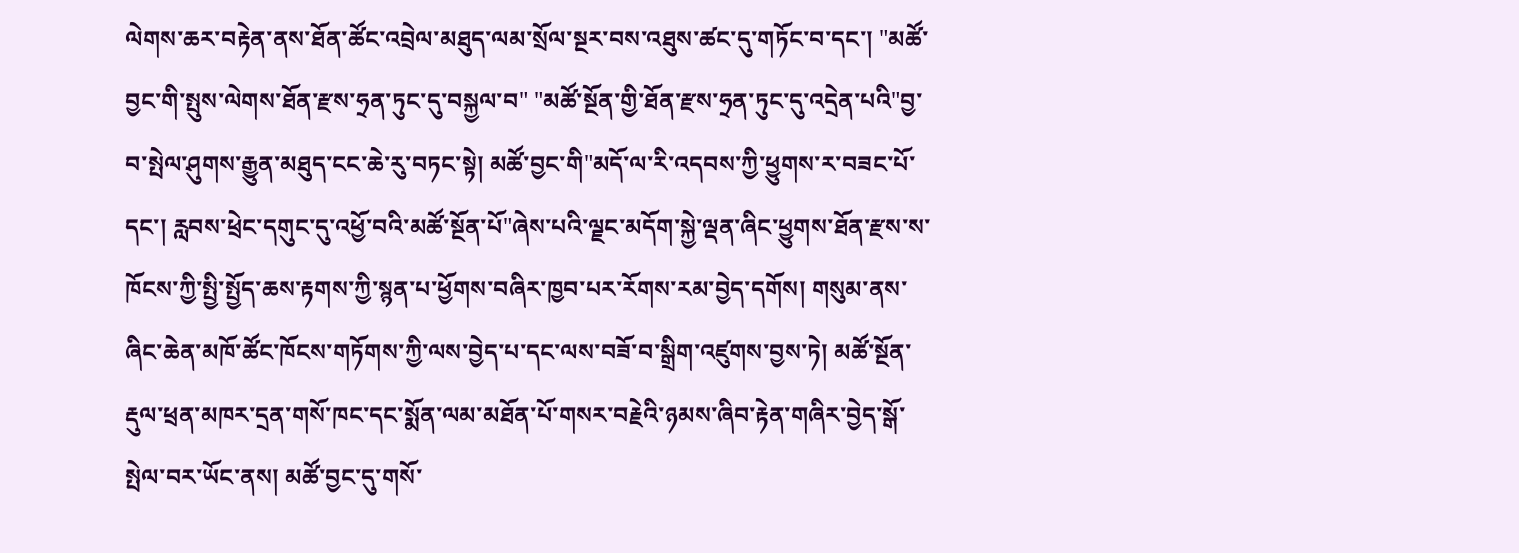ལེགས་ཆར་བརྟེན་ནས་ཐོན་ཚོང་འབྲེལ་མཐུད་ལམ་སྲོལ་སྔར་བས་འཐུས་ཚང་དུ་གཏོང་བ་དང་། "མཚོ་བྱང་གི་སྤུས་ལེགས་ཐོན་རྫས་ཧྲན་ཏུང་དུ་བསྐྱལ་བ" "མཚོ་སྔོན་གྱི་ཐོན་རྫས་ཧྲན་ཏུང་དུ་འདྲེན་པའི"བྱ་བ་སྤེལ་ཤུགས་རྒྱུན་མཐུད་ངང་ཆེ་རུ་བཏང་སྟེ། མཚོ་བྱང་གི"མདོ་ལ་རི་འདབས་ཀྱི་ཕྱུགས་ར་བཟང་པོ་དང་། རླབས་ཕྲེང་དགུང་དུ་འཕྱོ་བའི་མཚོ་སྔོན་པོ"ཞེས་པའི་ལྗང་མདོག་སྐྱེ་ལྡན་ཞིང་ཕྱུགས་ཐོན་རྫས་ས་ཁོངས་ཀྱི་སྤྱི་སྤྱོད་ཆས་རྟགས་ཀྱི་སྙན་པ་ཕྱོགས་བཞིར་ཁྱབ་པར་རོགས་རམ་བྱེད་དགོས། གསུམ་ནས་ཞིང་ཆེན་མཁོ་ཚོང་ཁོངས་གཏོགས་ཀྱི་ལས་བྱེད་པ་དང་ལས་བཟོ་བ་སྒྲིག་འཛུགས་བྱས་ཏེ། མཚོ་སྔོན་རྡུལ་ཕྲན་མཁར་དྲན་གསོ་ཁང་དང་སྨོན་ལམ་མཐོན་པོ་གསར་བརྗེའི་ཉམས་ཞིབ་རྟེན་གཞིར་བྱེད་སྒོ་སྤེལ་བར་ཡོང་ནས། མཚོ་བྱང་དུ་གསོ་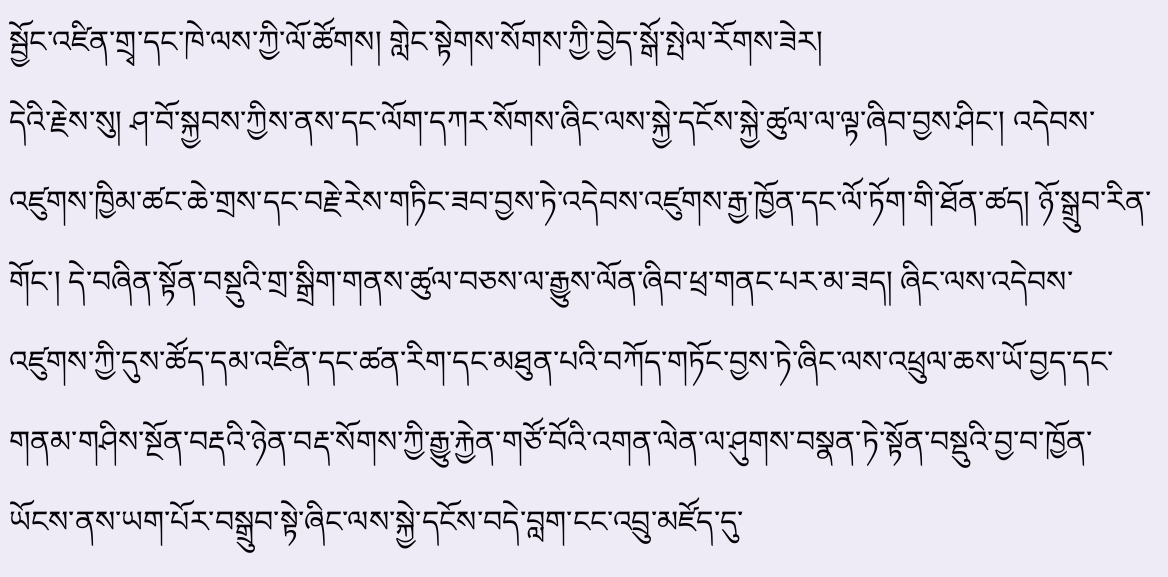སྦྱོང་འཛིན་གྲྭ་དང་ཁེ་ལས་ཀྱི་ལོ་ཚོགས། གླེང་སྟེགས་སོགས་ཀྱི་བྱེད་སྒོ་སྤེལ་རོགས་ཟེར།
དེའི་རྗེས་སུ། ཤ་བོ་སྐྱབས་ཀྱིས་ནས་དང་ལོག་དཀར་སོགས་ཞིང་ལས་སྐྱེ་དངོས་སྐྱེ་ཚུལ་ལ་ལྟ་ཞིབ་བྱས་ཤིང་། འདེབས་འཛུགས་ཁྱིམ་ཚང་ཆེ་གྲས་དང་བརྗེ་རེས་གཏིང་ཟབ་བྱས་ཏེ་འདེབས་འཛུགས་རྒྱ་ཁྱོན་དང་ལོ་ཏོག་གི་ཐོན་ཚད། ཉོ་སྒྲུབ་རིན་གོང་། དེ་བཞིན་སྟོན་བསྡུའི་གྲ་སྒྲིག་གནས་ཚུལ་བཅས་ལ་རྒྱུས་ལོན་ཞིབ་ཕྲ་གནང་པར་མ་ཟད། ཞིང་ལས་འདེབས་འཛུགས་ཀྱི་དུས་ཚོད་དམ་འཛིན་དང་ཚན་རིག་དང་མཐུན་པའི་བཀོད་གཏོང་བྱས་ཏེ་ཞིང་ལས་འཕྲུལ་ཆས་ཡོ་བྱད་དང་གནམ་གཤིས་སྔོན་བརྡའི་ཉེན་བརྡ་སོགས་ཀྱི་རྒྱུ་རྐྱེན་གཙོ་བོའི་འགན་ལེན་ལ་ཤུགས་བསྣན་ཏེ་སྟོན་བསྡུའི་བྱ་བ་ཁྱོན་ཡོངས་ནས་ཡག་པོར་བསྒྲུབ་སྟེ་ཞིང་ལས་སྐྱེ་དངོས་བདེ་བླག་ངང་འབྲུ་མཛོད་དུ་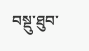བསྡུ་ཐུབ་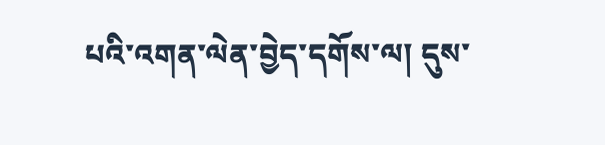པའི་འགན་ལེན་བྱེད་དགོས་ལ། དུས་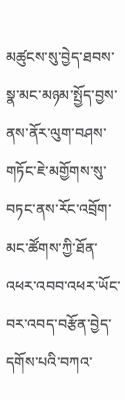མཚུངས་སུ་བྱེད་ཐབས་སྣ་མང་མཉམ་སྤྱོད་བྱས་ནས་ནོར་ལུག་བཤས་གཏོང་ཇེ་མགྱོགས་སུ་བཏང་ནས་རོང་འབྲོག་མང་ཚོགས་ཀྱི་ཐོན་འཕར་འབབ་འཕར་ཡོང་བར་འབད་བརྩོན་བྱེད་དགོས་པའི་བཀའ་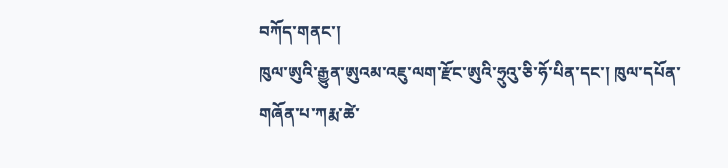བཀོད་གནང་།
ཁུལ་ཨུའི་རྒྱུན་ཨུའམ་འཇུ་ལག་རྫོང་ཨུའི་ཧྲུའུ་ཅི་ཧོ་པིན་དང་། ཁུལ་དཔོན་གཞོན་པ་ཀརྨ་ཚེ་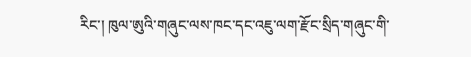རིང་། ཁུལ་ཨུའི་གཞུང་ལས་ཁང་དང་འཇུ་ལག་རྫོང་སྲིད་གཞུང་གི་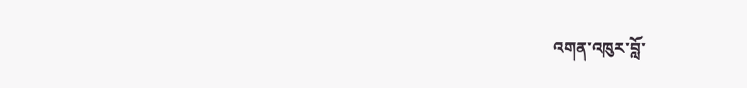འགན་འཁུར་བློ་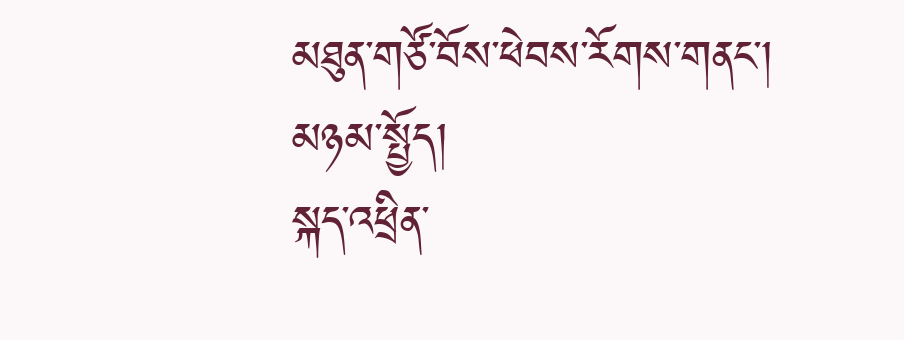མཐུན་གཙོ་བོས་ཕེབས་རོགས་གནང་།
མཉམ་སྤྱོད།
སྐད་འཕྲིན་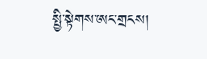སྤྱི་སྟེགས་ཨང་གྲངས།